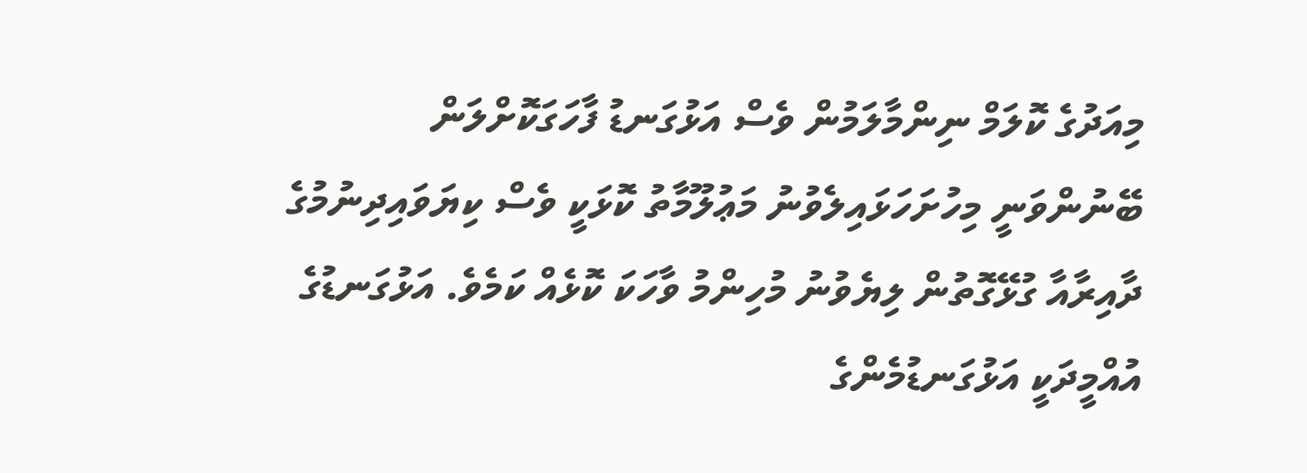މިއަދުގެ ކޮލަމް ނިންމާލަމުން ވެސް އަޅުގަނޑު ފާހަގަކޮށްލަން ބޭނުންވަނީ މިހުށަހަޅައިލެވުނު މަޢުލޫމާތު ކޮޅަކީ ވެސް ކިޔަވައިދިނުމުގެ ދާއިރާއާ ގުޅޭގޮތުން ލިޔެވުނު މުހިންމު ވާހަކަ ކޮޅެއް ކަމެވެ. އަޅުގަނޑުގެ އުއްމީދަކީ އަޅުގަނޑުމެންގެ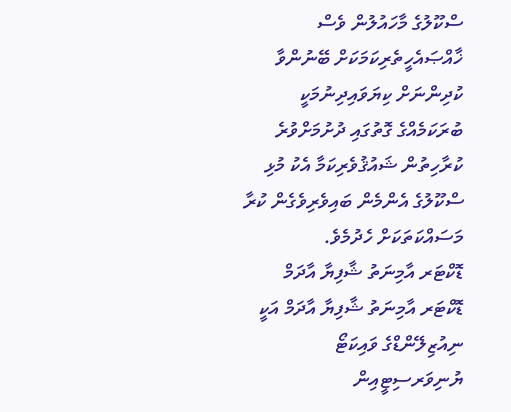ސްކޫލުގެ މާހައުލުން ވެސް ޚާއްޞައެހީތެރިކަމަކަށް ބޭނުންވާ ކުދިންނަށް ކިޔަވައިދިނުމަކީ ބުރަކަމެއްގެ ގޮތުގައި ދުށުމަށްވުރެ ކުރާހިތުން ޝައުޤުވެރިކަމާ އެކު މުޅި ސްކޫލުގެ އެންމެން ބައިވެރިވެގެން ކުރާ މަސައްކަތަކަށް ހެދުމެވެ.
ޑޮކްޓަރ އާމިނަތު ޝާފިޔާ އާދަމް
ޑޮކްޓަރ އާމިނަތު ޝާފިޔާ އާދަމް އަކީ ނިއުޒިލޭންޑްގެ ވައިކަޓޯ ޔުނިވަރސިޓީއިން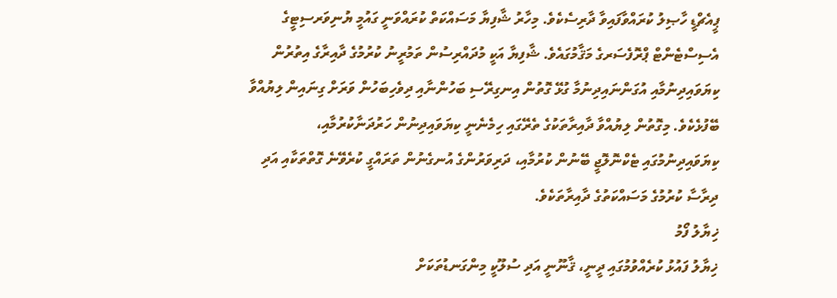ޕީއެޗްޑީ ހާޞިލު ކުރައްވާފައިވާ ދާރިސެކެވެ. މިހާރު ޝާފިޔާ މަސައްކަތް ކުރައްވަނީ ގައުމީ ޔުނިވަރސިޓީގެ އެސިސްޓެންޓް ޕްރޮފެސަރގެ މަޤާމުގައެވެ. ޝާފިޔާ އަކީ މުދައްރިސުން ތަމުރީނު ކުރުމުގެ ދާއިރާގެ އިތުރުން ކިޔަވައިދިނުމާއި އުގަންނައިދިނުމާ ގުޅޭ ގޮތުން އިނގިރޭސި ބަހުންނާއި ދިވެހިބަހުން ވަރަށް ގިނައިން ލިޔުއްވާ ބޭފުޅެކެވެ. މިގޮތުން ލިޔުއްވާ ދާއިރާތަކުގެ ތެރޭގައި ހިމެނެނީ ކިޔަވައިދިނުން ހަރުދަނާކުރުމާއި، ކިޔަވައިދިނުމުގައި ޓެކްނޮލޮޖީ ބޭނުން ކުރުމާއި، ދަރިވަރުންގެ އުނގެނުން ތަރައްގީ ކުރެވޭނެ ގޮތްތަކާއި އަދި ދިރާސާ ކުރުމުގެ މަސައްކަތުގެ ދާއިރާތަކެވެ.
ޚިޔާލު ފޯމު
ޚިޔާލު ފައުޅު ކުރެއްވުމުގައި ދީނީ، ޤާނޫނީ އަދި ސުލޫކީ މިންގަނޑުތަކަށް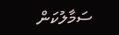ސަމާލުކަން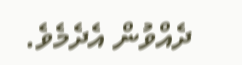ދެއްވުން އެދެމެވެ.